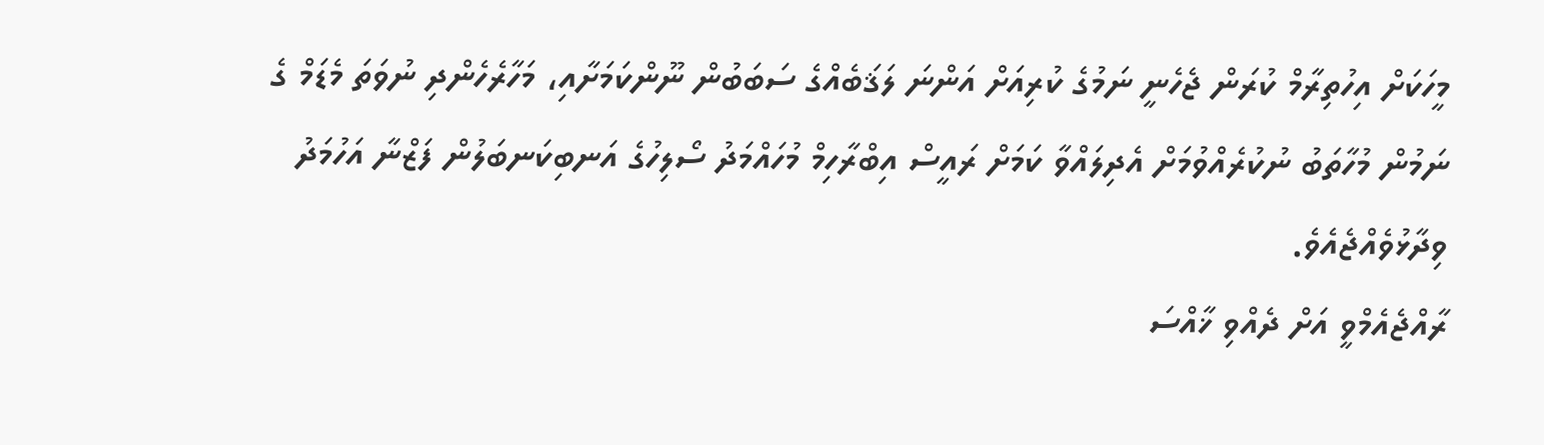މީހަކަށް އިހުތިރާމް ކުރަން ޖެހެނީ ނަމުގެ ކުރިއަށް އަންނަ ލަޤަބެއްގެ ސަބަބުން ނޫންކަމަށާއި، މަހާރެހެންދި ނުވަތަ މެޑަމް ގެ ނަމުން މުހާތަބު ނުކުރެއްވުމަށް އެދިލައްވާ ކަމަށް ރައީސް އިބްރާހިމް މުހައްމަދު ސޯލިހުގެ އަނބިކަނބަލުން ފަޒްނާ އަހުމަދު ވިދާޅުވެއްޖެއެވެ.
ރާއްޖެއެމްވީ އަށް ދެއްވި ޚާއްސަ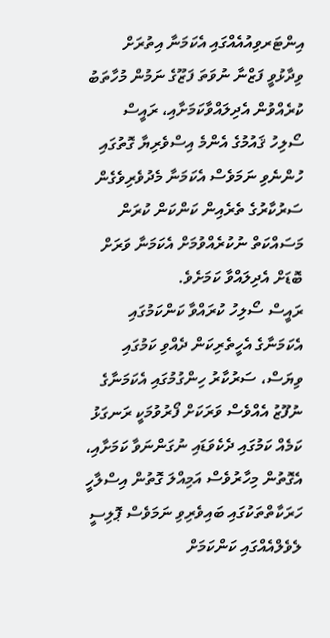އިންޓަރވިއުއެއްގައި އެކަމަނާ އިތުރަށް ވިދާޅުވީ ފަޒްނާ ނުވަތަ ފަޒޫގެ ނަމުން މުހާތަބު ކުރެއްވުން އެދިލައްވާކަމަށާއި، ރައީސް ސޯލިހު ޤައުމުގެ އެންމެ އިސްވެރިޔާ ގޮތުގައި ހުންނެވި ނަމަވެސް އެކަމަނާ މެދުވެރިވެގެން ސަރުކާރުގެ ތެރެއިން ކަންކަން ކުރަން މަސައްކަތް ނުކުރެއްވުމަށް އެކަމަނާ ވަރަށް ބޮޑަށް އެދިލައްވާ ކަމަށެވެ.
ރައީސް ސޯލިހު ކުރައްވާ ކަންކަމުގައި އެކަމަނާގެ އެހީތެރިކަން ދެއްވި ކަމުގައި ވިޔަސް، ސަރުކާރު ހިންގުމުގައި އެކަމަނާގެ ނުފޫޒު އެއްވެސް ވަރަކަށް ފޯރުވުމަކީ ރަނގަޅު ކަމެއް ކަމުގައި ދެކެވަޑައި ނުގަންނަވާ ކަމަށާއި، އެގޮތުން މިހާރުވެސް އަމިއްލަ ގޮތުން އިސްލާހީ ހަރަކާތްތަކުގައި ބައިވެރިވި ނަމަވެސް ޕޮލިސީ ލެވެލްއެއްގައި ކަންކަމަށް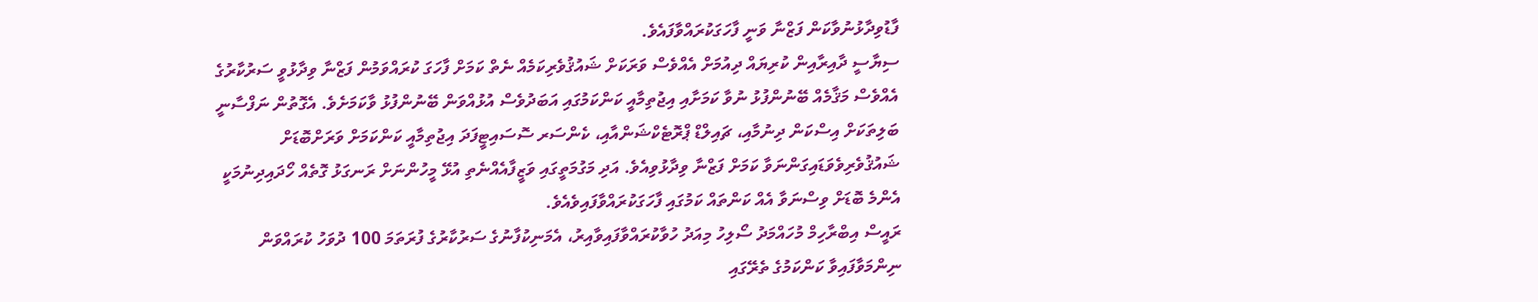ފާޑުވިދާޅުނުވާކަން ފަޒްނާ ވަނީ ފާހަގަކުރައްވާފައެވެ.
ސިޔާސީ ދާއިރާއިން ކުރިޔައް ދިއުމަށް އެއްވެސް ވަރަކަށް ޝައުޤުވެރިކަމެއް ނެތް ކަމަށް ފާހަގަ ކުރައްވަމުން ފަޒްނާ ވިދާޅުވީ ސަރުކާރުގެ އެއްވެސް މަޤާމެއް ބޭނުންފުޅު ނުވާ ކަމަށާއި އިޖުތިމާއީ ކަންކަމުގައި އަބަދުވެސް އުޅުއްވަން ބޭނުންފުޅު ވާކަމަށެވެ. އެގޮތުން ނަފްސާނީ ބަލިތަކަށް އިސްކަން ދިނުމާއި، ޗައިލްޑް ޕްރޮޓެކްޝަންއާއި، ކެންސަރ ސޮސައިޓީފަދަ އިޖުތިމާއީ ކަންކަމަށް ވަރަށްބޮޑަށް ޝައުޤުވެރިވެވަޑައިގަންނަވާ ކަމަށް ފަޒްނާ ވިދާޅުވިއެވެ. އަދި މަގުމަތީގައި ވަޒީފާއެއްނެތި އުޅޭ މީހުންނަށް ރަނގަޅު ގޮތެއް ހޯދައިދިނުމަކީ އެންމެ ބޮޑަށް ވިސްނަވާ އެއް ކަންތައް ކަމުގައި ފާހަގަކުރައްވާފައިވެއެވެ.
ރައީސް އިބްރާހިމް މުހައްމަދު ސޯލިހު މިއަދު ހުވާކުރައްވާފައިވާއިރު، އެމަނިކުފާނުގެ ސަރުކާރުގެ ފުރަތަމަ 100 ދުވަހު ކުރައްވަން ނިންމަވާފައިވާ ކަންކަމުގެ ތެރޭގައި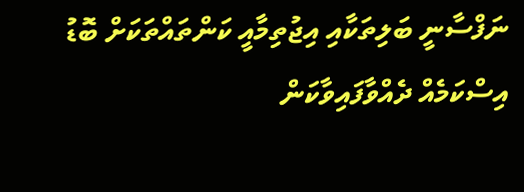ނަފްސާނީ ބަލިތަކާއި އިޖުތިމާއީ ކަންތައްތަކަށް ބޮޑު އިސްކަމެއް ދެއްވާފައިވާކަން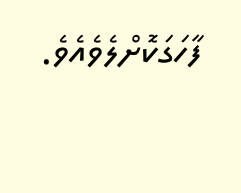ފާހަގަކޮށްލެވެއެވެ.